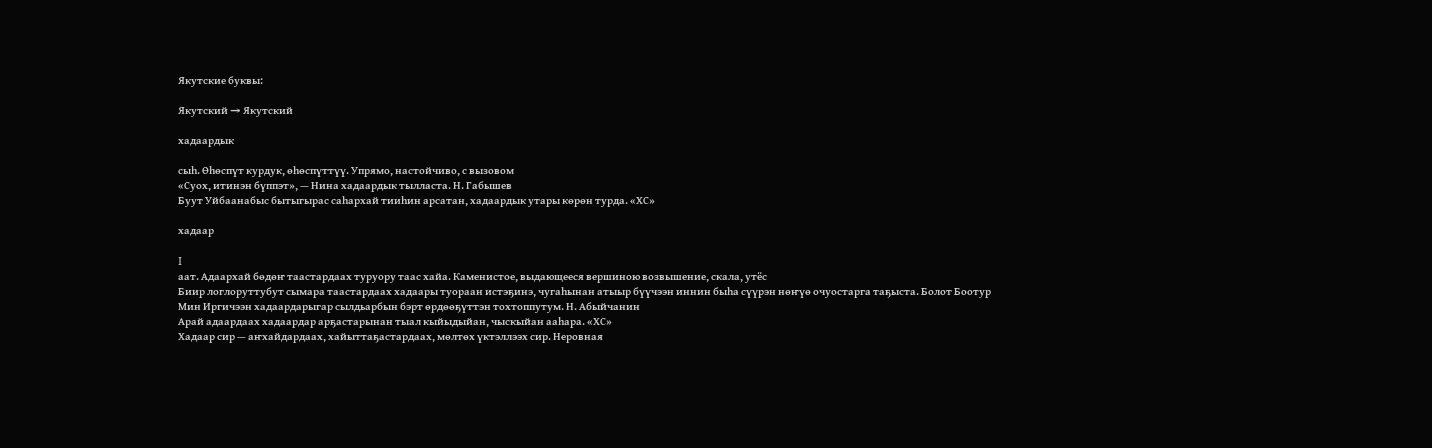Якутские буквы:

Якутский → Якутский

хадаардык

сыһ. Өһөспүт курдук, өһөспүттүү. Упрямо, настойчиво, с вызовом
«Суох, итинэн бүппэт», — Нина хадаардык тылласта. Н. Габышев
Буут Уйбаанабыс бытыгырас саһархай тииһин арсатан, хадаардык утары көрөн турда. «ХС»

хадаар

I
аат. Адаархай бөдөҥ таастардаах туруору таас хайа. Каменистое, выдающееся вершиною возвышение, скала, утёс
Биир логлоруттубут сымара таастардаах хадаары туораан истэҕинэ, чугаһынан атыыр бүүчээн иннин быһа сүүрэн нөҥүө очуостарга таҕыста. Болот Боотур
Мин Иргичээн хадаардарыгар сылдьарбын бэрт өрдөөҕүттэн тохтоппутум. Н. Абыйчанин
Арай адаардаах хадаардар арҕастарынан тыал кыйыдыйан, чыскыйан ааһара. «ХС»
Хадаар сир — аҥхайдардаах, хайыттаҕастардаах, мөлтөх үктэллээх сир. Неровная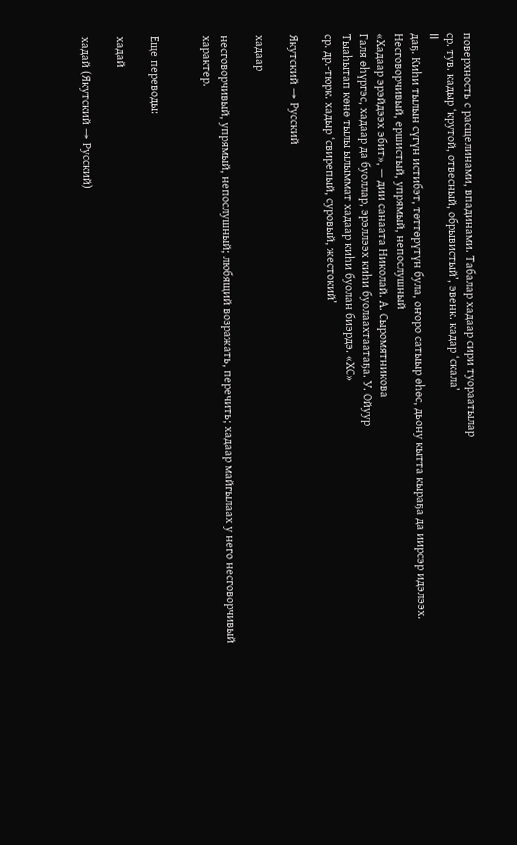поверхность с расщелинами, впадинами. Табалар хадаар сири туораатылар
ср. тув. кадыр ‘крутой, отвесный, обрывистый’, эвенк. кадар ‘скала’
II
даҕ. Киһи тылын сүгүн истибэт, төттөрүтүн була, оҥоро сатыыр өһөс, дьону кытта кыраҕа да иирсэр идэлээх. Несговорчивый, ершистый, упрямый, непослушный
«Хадаар эрэйдээх эбит», — дии санаата Николай. А. Сыромятникова
Галя өһүргэс, хадаар да буоллар, эрэллээх киһи буолаахтаатаҕа. У. Ойуур
Тыаһытап көнө тылы ылыммат хадаар киһи буолан биэрдэ. «ХС»
ср. др.-тюрк. хадыр ‘свирепый, суровый, жестокий’

Якутский → Русский

хадаар

несговорчивый, упрямый, непослушный; любящий возражать, перечить; хадаар майгылаах у него несговорчивый характер.


Еще переводы:

хадай

хадай (Якутский → Русский)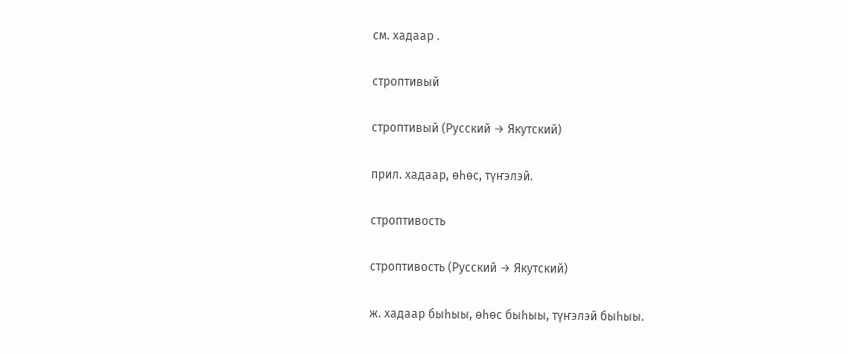см. хадаар .

строптивый

строптивый (Русский → Якутский)

прил. хадаар, өһөс, түҥэлэй.

строптивость

строптивость (Русский → Якутский)

ж. хадаар быһыы, өһөс быһыы, түҥэлэй быһыы.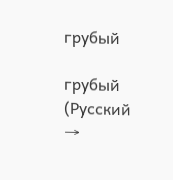грубый

грубый (Русский →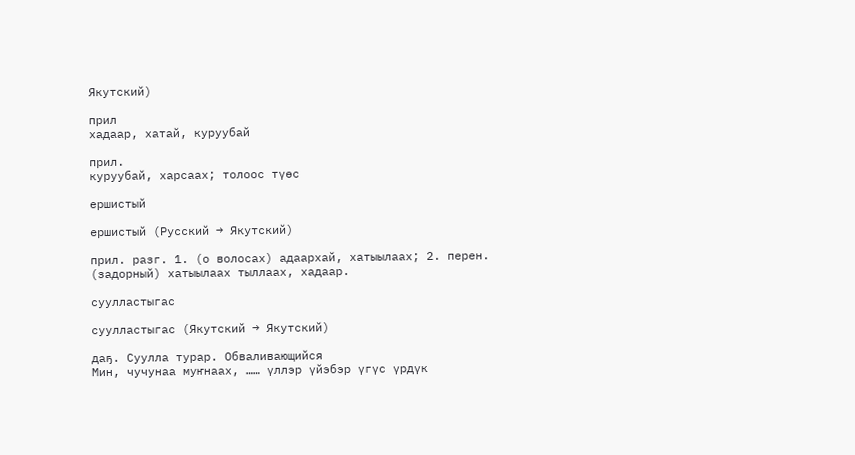Якутский)

прил
хадаар, хатай, куруубай

прил.
куруубай, харсаах; толоос түөс

ершистый

ершистый (Русский → Якутский)

прил. разг. 1. (о волосах) адаархай, хатыылаах; 2. перен. (задорный) хатыылаах тыллаах, хадаар.

суулластыгас

суулластыгас (Якутский → Якутский)

даҕ. Суулла турар. Обваливающийся
Мин, чучунаа муҥнаах, …… үллэр үйэбэр үгүс үрдүк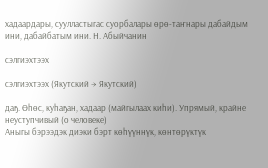хадаардары, суулластыгас суорбалары өрө-таҥнары дабайдым ини, дабайбатым ини. Н. Абыйчанин

сэлгиэхтээх

сэлгиэхтээх (Якутский → Якутский)

даҕ. Өһөс, куһаҕан, хадаар (майгылаах киһи). Упрямый, крайне неуступчивый (о человеке)
Аныгы бэрээдэк диэки бэрт көһүүннүк, көнтөрүктүк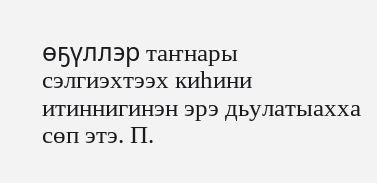өҕүллэр таҥнары сэлгиэхтээх киһини итиннигинэн эрэ дьулатыахха сөп этэ. П.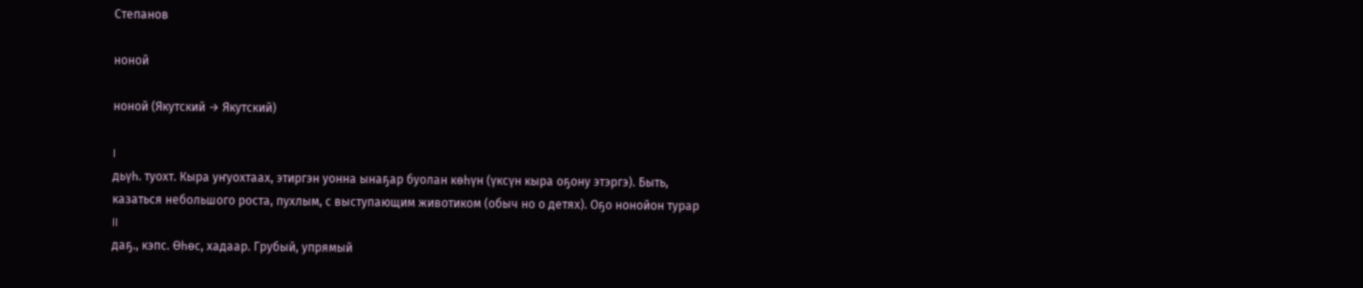Степанов

ноной

ноной (Якутский → Якутский)

I
дьүһ. туохт. Кыра уҥуохтаах, этиргэн уонна ынаҕар буолан көһүн (үксүн кыра оҕону этэргэ). Быть, казаться небольшого роста, пухлым, с выступающим животиком (обыч но о детях). Оҕо нонойон турар
II
даҕ., кэпс. Өһөс, хадаар. Грубый, упрямый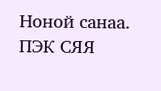Ноной санаа. ПЭК СЯЯ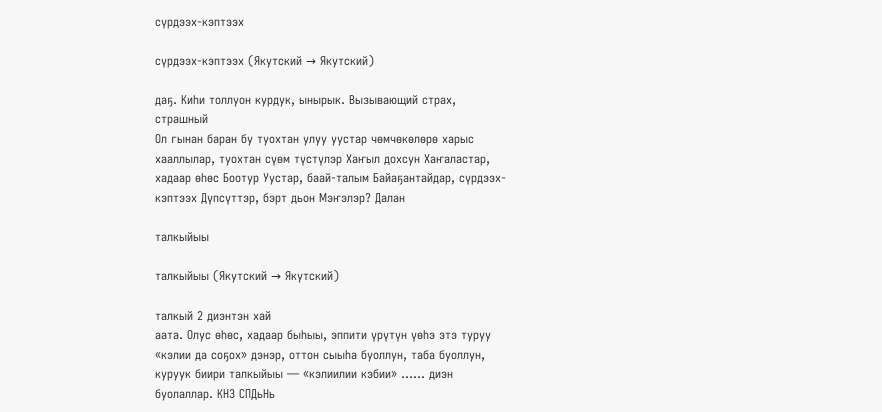сүрдээх-кэптээх

сүрдээх-кэптээх (Якутский → Якутский)

даҕ. Киһи толлуон курдук, ынырык. Вызывающий страх, страшный
Ол гынан баран бу туохтан улуу уустар чөмчөкөлөрө харыс хааллылар, туохтан сүөм түстүлэр Хаҥыл дохсун Хаҥаластар, хадаар өһөс Боотур Уустар, баай-талым Байаҕантайдар, сүрдээх-кэптээх Дүпсүттэр, бэрт дьон Мэҥэлэр? Далан

талкыйыы

талкыйыы (Якутский → Якутский)

талкый 2 диэнтэн хай
аата. Олус өһөс, хадаар быһыы, эппити үрүтүн үөһэ этэ туруу «кэлии да соҕох» дэнэр, оттон сыыһа буоллун, таба буоллун, куруук биири талкыйыы — «кэлиилии кэбии» …… диэн буолаллар. КНЗ СПДьНь